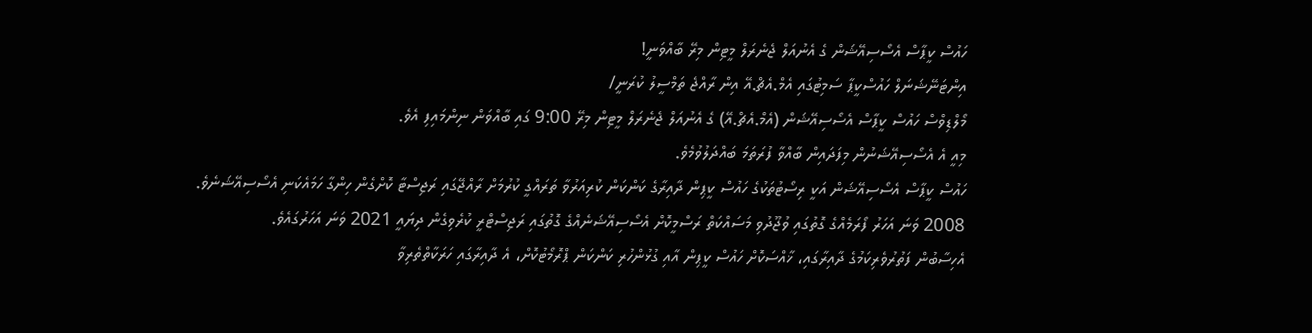ހައުސް ކީޕާސް އެސޯސިއޭޝަން ގެ އެނުއަލް ޖެނެރަލް މީޓިން މިރޭ ބާއްވަނީ!
އިންޓަނޭޝަނަލް ހައުސްކީޕާ ސަމިޓުގައި އެމް.އެޗް.އޭ އިން ރާއްޖެ ތަމްސީލު ކުރަނީ/
މޯލްޑިވްސް ހައުސް ކީޕާސް އެސޯސިއޭޝަން (އެމް.އެޗް.އޭ) ގެ އެނުއަލް ޖެނެރަލް މީޓިން މިރޭ 9:00 ގައި ބާއްވަން ނިންމައިފި އެވެ.
މިއީ އެ އެސޯސިއޭޝަނުން މިފަދައިން ބާއްވާ ފުރަތަމަ ބައްދަލުވުމެވެ.
ހައުސް ކީޕާސް އެސޯސިއޭޝަން އަކީ ރިސޯޓުތަކުގެ ހައުސް ކީޕިން ދާއިރާގެ ކަންކަން ކުރިއަރުވާ ތަރައްގީ ކުރުމަށް ރާއްޖޭގައި ރަޖިސްޓާ ކޮށްގެން ހިންގާ ހަމައެކަނި އެސޯސިއޭޝަނެވެ.
2008 ވަނަ އަހަރު ފޯރަމެއްގެ ގޮތުގައި ވުޖޫދުވި މަސައްކަތް ރަސްމީކޮށް އެސޯސިއޭޝަނެއްގެ ގޮތުގައި ރަޖިސްޓްރީ ކުރެވިގެން ދިޔައީ 2021 ވަނަ އަހަރުގައެވެ.
އެހިސާބުން ފަތުރުވެރިކަމުގެ ދާއިރާގައި، ޚާއްސަކޮށް ހައުސް ކީޕިން އާއި ގުޅުންހުރި ކަންކަން ޕްރޮމޯޓުކޮށް، އެ ދާއިރާގައި ހަރަކާތްތެރިވާ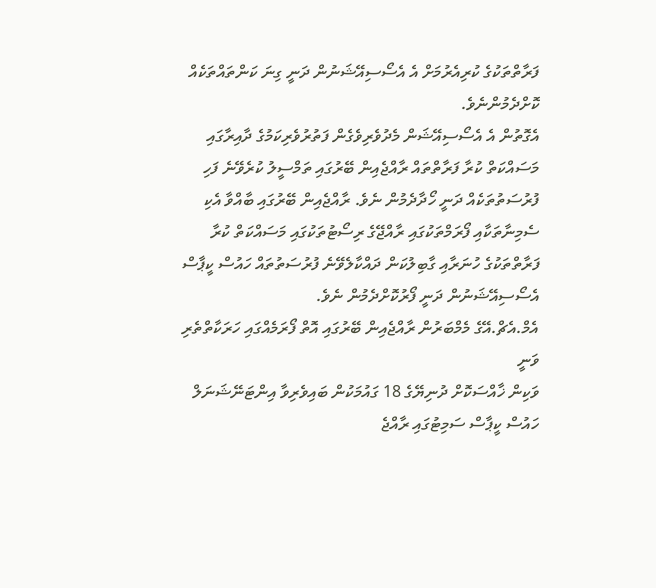ފަރާތްތަކުގެ ކުރިއެރުމަށް އެ އެސޯސިއޭޝަނުން ދަނީ ގިނަ ކަންތައްތަކެއް ކޮށްދެމުންނެވެ.
އެގޮތުން އެ އެސޯސިއޭޝަން މެދުވެރިވެގެން ފަތުރުވެރިކަމުގެ ދާއިރާގައި މަސައްކަތް ކުރާ ފަރާތްތައް ރާއްޖެއިން ބޭރުގައި ތަމްސީލު ކުރެވޭނެ ފަހި ފުރުސަތުތަކެއް ދަނީ ހޯދާދެމުން ނެވެ. ރާއްޖެއިން ބޭރުގައި ބާއްވާ އެކި ސެމިނާތަކާއި ފޯރަމްތަކުގައި ރާއްޖޭގެ ރިސޯޓުތަކުގައި މަސައްކަތް ކުރާ ފަރާތްތަކުގެ ހުނަރާއި ގާބިލުކަން ދައްކާލެވޭނެ ފުރުސަތުތައް ހައުސް ކީޕާސް އެސޯސިއޭޝަނުން ދަނީ ފޯރުކޮށްދެމުން ނެވެ.
އެމް.އެޗް.އޭގެ މެމްބަރުން ރާއްޖެއިން ބޭރުގައި އޮތް ފޯރަމެއްގައި ހަރަކާތްތެރި ވަނީ
ވަކިން ޚާއްސަކޮށް ދުނިޔޭގެ 18 ގައުމަކުން ބައިވެރިވާ އިންޓަނޭޝަނަލް ހައުސް ކީޕާސް ސަމިޓުގައި ރާއްޖެ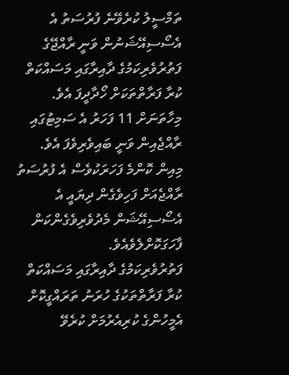ތަމްސީލު ކުރެވޭނެ ފުރުސަތު އެ އެސޯސިއޭޝަނުން ވަނީ ރާއްޖޭގެ ފަތުރުވެރިކަމުގެ ދާއިރާގައި މަސައްކަތް ކުރާ ފަރާތްތަކަށް ހޯދާދީފަ އެވެ.
މިހާތަނަށް 11 ފަހަރު އެ ސަމިޓުގައި ރާއްޖެއިން ވަނީ ބައިވެރިވެފަ އެވެ. މިއިން ކޮންމެ ފަހަރަކުވެސް އެ ފުރުސަތު ރާއްޖެއަށް ފަހިވެގެން ދިޔައީ އެ އެސޯސިއޭޝަން މެދުވެރިވެގެންކަން ފާހަގަކޮށްލެވެއެވެ.
ފަތުރުވެރިކަމުގެ ދާއިރާގައި މަސައްކަތް ކުރާ ފަރާތްތަކުގެ ހުރަނު ތަރައްގީކޮށް އެމީހުންގެ ކުރިއެރުމަށް ކުރެވޭ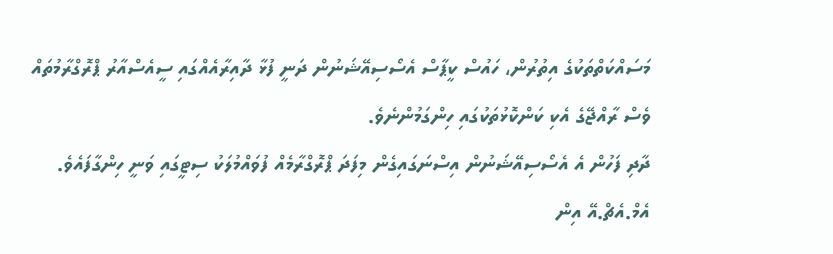މަސައްކަތްތަކުގެ އިތުރުން، ހައުސް ކީޕާސް އެސޯސިއޭޝަނުން ދަނީ ފުޅާ ދާއިރާއެއްގައި ސީއެސްއާރު ޕްރޮގްރާމުތައް ވެސް ރާއްޖޭގެ އެކި ކަންކޮޅުތަކުގައި ހިންގަމުންނެވެ.
ދާދި ފަހުން އެ އެސޯސިއޭޝަނުން އިސްނަގައިގެން މިފަދަ ޕްރޮގްރާމެއް ފުވައްމުލަކު ސިޓީގައި ވަނީ ހިންގާފައެވެ.
އެމް.އެޗް.އޭ އިން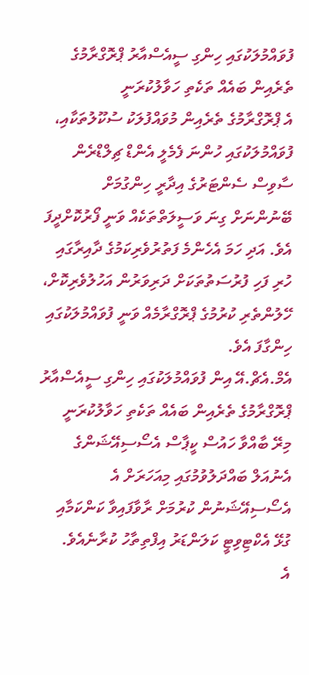ފުވައްމުލަކުގައި ހިންގި ސީއެސްއާރު ޕްރޮގްރާމުގެ ތެރެއިން ބައެއް ތަކެތި ހަވާލުކުރަނީ
އެ ޕްރޮގްރާމުގެ ތެރެއިން މުވައްފުލަކު ސުކޫލުތަކާއި، ފުވައްމުލަކުގައި ހުންނަ ފެމެލީ އެންޑް ޗިލްޑްރެން ސާވިސް ސެންޓަރުގެ އިދާރީ ހިންގުމަށް ބޭނުންނަށް ގިނަ ވަސީލަތްތަކެއް ވަނީ ފޯރުކޮށްދީފަ އެވެ. އަދި ހަމަ އެހެންމެ ފަތުރުވެރިކަމުގެ ދާއިރާގައި ހުރި ފަހި ފުރުސަތުތަކަށް ދަރިވަރުން އަހުލުވެރިކޮށް، ހޭލުންތެރި ކުރުމުގެ ޕްރޮގްރާމެއް ވަނީ ފުވައްމުލަކުގައި ހިންގާފަ އެވެ.
އެމް.އެޗް.އޭ އިން ފުވައްމުލަކުގައި ހިންގި ސީއެސްއާރު ޕްރޮގްރާމުގެ ތެރެއިން ބައެއް ތަކެތި ހަވާލުކުރަނީ
މިރޭ ބާއްވާ ހައުސް ކީޕާސް އެސޯސިއޭޝަންގެ އެނުއަލް ބައްދަލުވުމުގައި މިއަހަރަށް އެ އެސޯސިއޭޝަނުން ކުރުމަށް ރާވާފައިވާ ކަންކަމާއި ގުޅޭ އެކްޓިވިޓީ ކަލަންޑަރު އިފްތިތާހު ކުރާނެއެވެ.
އެ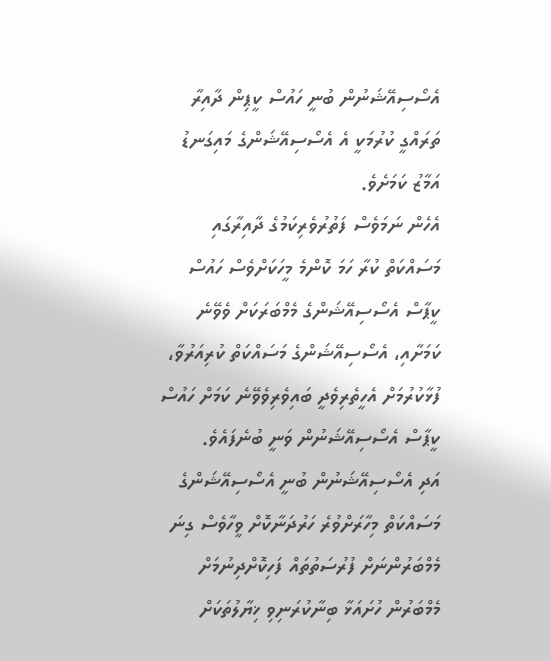އެސޯސިއޭޝަނުން ބުނީ ހައުސް ކީޕިން ދާއިރާ ތަރައްގީ ކުރުމަކީ އެ އެސޯސިއޭޝަންގެ މައިގަނޑު އަމާޒު ކަމަށެވެ.
އެހެން ނަމަވެސް ފަތުރުވެރިކަމުގެ ދާއިރާގައި މަސައްކަތް ކުރާ ހަމަ ކޮންމެ މީހަކަށްވެސް ހައުސް ކީޕާސް އެސޯސިއޭޝަންގެ މެމްބަރަކަށް ވެވޭނެ ކަމަށާއި، އެސޯސިއޭޝަންގެ މަސައްކަތް ކުރިއަރުވާ، ފުޅާކުރުމަށް އެހީތެރިވެދީ ބައިވެރިވެވޭނެ ކަމަށް ހައުސް ކީޕާސް އެސޯސިއޭޝަނުން ވަނީ ބުނެފައެވެ.
އަދި އެސޯސިއޭޝަނުން ބުނީ އެސޯސިއޭޝަންގެ މަސައްކަތް މިހާރަށްވުރެ ހަރުދަނާކޮށް ވީހާވެސް ގިނަ މެމްބަރުންނަށް ފުރުސަތުތައް ފަހިކޮށްދިނުމަށް މެމްބަރުން ހުށައަޅާ ބިނާކުރަނިވި ޚިޔާލުތަކަށް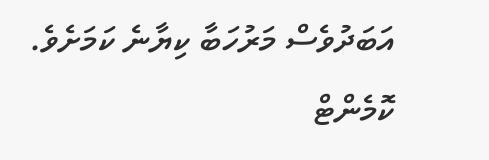އަބަދުވެސް މަރުހަބާ ކިޔާނެ ކަމަށެވެ.
ކޮމެންޓް